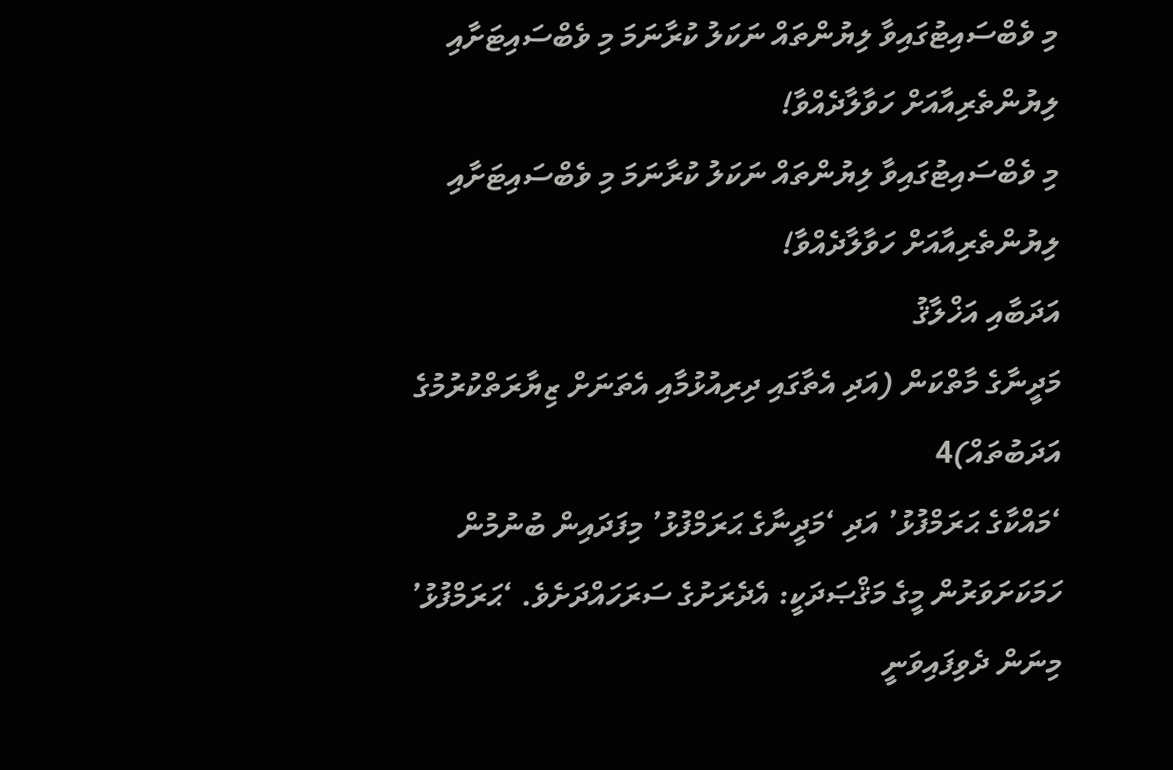މި ވެބްސައިޓުގައިވާ ލިޔުންތައް ނަކަލު ކުރާނަމަ މި ވެބްސައިޓަށާއި ލިޔުންތެރިއާއަށް ހަވާލާދެއްވާ!
މި ވެބްސައިޓުގައިވާ ލިޔުންތައް ނަކަލު ކުރާނަމަ މި ވެބްސައިޓަށާއި ލިޔުންތެރިއާއަށް ހަވާލާދެއްވާ!
އަދަބާއި އަޚްލާޤު
މަދީނާގެ މާތްކަން (އަދި އެތާގައި ދިރިއުޅުމާއި އެތަނަށް ޒިޔާރަތްކުރުމުގެ އަދަބުތައް)4
‘މައްކާގެ ޙަރަމްފުޅު’ އަދި ‘މަދީނާގެ ޙަރަމްފުޅު’ މިފަދައިން ބުނުމުން ހަމަކަށަވަރުން މީގެ މަޤްޞަދަކީ: އެދެރަށުގެ ސަރަހައްދަށެވެ. ‘ޙަރަމްފުޅު’ މިނަން ދެވިފައިވަނީ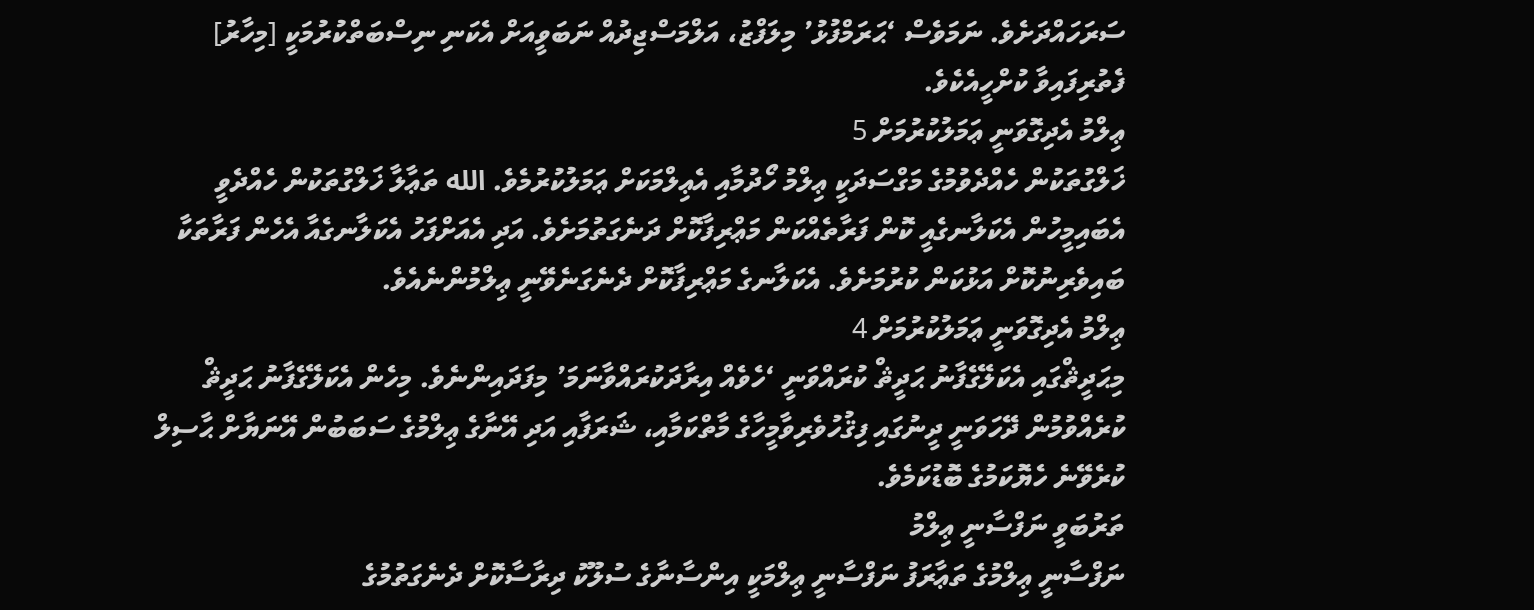ސަރަހައްދަށެވެ. ނަމަވެސް ‘ޙަރަމްފުޅު’ މިލަފްޒު، އަލްމަސްޖިދުއް ނަބަވީއަށް އެކަނި ނިސްބަތްކުރުމަކީ [މިހާރު] ފެތުރިފައިވާ ކުށްހީއެކެވެ.
ޢިލްމު އެދިގޮވަނީ ޢަމަލުކުރުމަށް 5
ޚަލްގުތަކުން ހެއްދެވުމުގެ މަގްސަދަކީ ޢިލްމު ހޯދުމާއި އެޢިލްމަކަށް ޢަމަލުކުރުމެވެ. الله ތަޢާލާ ޚަލްގުތަކުން ހެއްދެވީ އެބައިމީހުން އެކަލާނގެއީ ކޮން ފަރާތެއްކަން މަޢްރިފާކޮށް ދަނެގަތުމަށެވެ. އަދި އެއަށްފަހު އެކަލާނގެއާ އެހެން ފަރާތަކާ ބައިވެރިނުކޮށް އަޅުކަން ކުރުމަށެވެ. އެކަލާނގެ މަޢްރިފާކޮށް ދެނެގަނެވޭނީ ޢިލްމުންނެއެވެ.
ޢިލްމު އެދިގޮވަނީ ޢަމަލުކުރުމަށް 4
މިޙަދީޘްގައި އެކަލޭގެފާނު ޙަދީޘް ކުރައްވަނީ ‘ހެވެއް އިރާދަކުރައްވާނަމަ’ މިފަދައިންނެވެ. މިހެން އެކަލޭގެފާނު ޙަދީޘް ކުރެއްވުމުން ދޭހަވަނީ ދީނުގައި ފިޤުހުވެރިވާމީހާގެ މާތްކަމާއި، ޝަރަފާއި އަދި އޭނާގެ ޢިލްމުގެ ސަބަބުން އޭނަޔާށް ޙާސިލް ކުރެވޭނެ ހެޔޮކަމުގެ ބޮޑުކަމެވެ.
ތަރުބަވީ ނަފްސާނީ ޢިލްމު
ނަފްސާނީ ޢިލްމުގެ ތަޢާރަފު ނަފްސާނީ ޢިލްމަކީ އިންސާނާގެ ސުލޫކު ދިރާސާކޮށް ދެނެގަތުމުގެ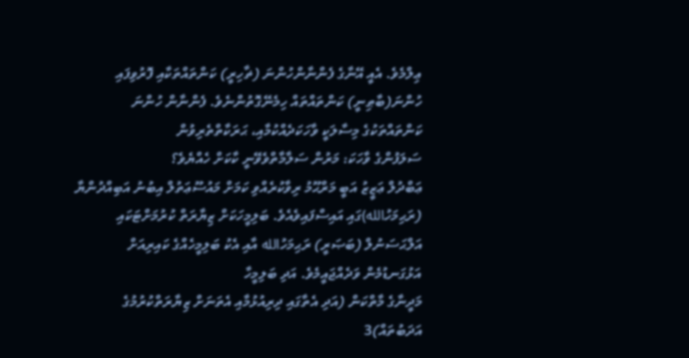ޢިލްމެވެ. އެއީ އޭނާގެ ފެންނާންހުންނަ (ޡާހިރީ) ކަންތައްތަކާއި ފޮރުވިފައި ހުންނަ(ބާޠިނީ) ކަންތައްތައް ހިމެނޭގޮތުންނެވެ. ފެންނާން ހުންނަ ކަންތައްތަކުގެ މިސާލަކީ ވާހަކަދެއްކުމާއި، ޙަރަކާތްތެރިވުން
ސަލަފުންގެ ވާހަކަ: މަރުން ސަލާމާތްވެވޭނީ ކާކަށް ހެއްޔެވެ؟
ޢަބްދުލް ޢަޒީޒު އަބީ މަރްޙޫމު ރިވާކުރެއްވި ކަމަށް މައުސޫޢަތުލް އިބުނު އަބިއްދުންޔާ (ރަޙިމަހުالله)ގައި އައިސްފައިވެއެވެ. ބަލިމީހަކަށް ޒިޔާރަތް ކުރުމަށްޓަކައި އަލްޙަސަނުލް (ބަޞަރީ) ރަޙިމަހުالله އާއި އެކު ބަލިމީހެއްގެ ކައިރިއަށް އަޅުގަނޑުމެން ވަދެއްޖައީމެވެ. އަދި ބަލިމީހާ
މަދީނާގެ މާތްކަން (އަދި އެތާގައި ދިރިއުޅުމާއި އެތަނަށް ޒިޔާރަތްކުރުމުގެ އަދަބުތައް)3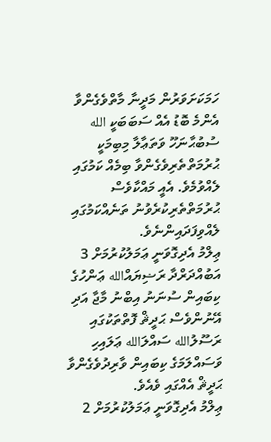ހަމަކަށަވަރުން މަދީނާ މާތްވެގެންވާ އެންމެ ބޮޑު އެއް ސަބަބަކީ الله ސުބުޙާނަހޫ ވަތަޢާލާ މިބިމަކީ ޙުރުމަތްތެރިވެގެންވާ ބިމެއް ކަމުގައި ލެއްވުމެވެ. އެއީ މައްކާވެސް ޙުރުމަތްތެރިކުރެވުނު ތަނެއްކަމުގައި ލެއްވިފަދައިންނެވެ.
ޢިލްމު އެދިގޮވަނީ ޢަމަލުކުރުމަށް 3
އަބުއްދަރްދާ ރަޟިޔައްالله ޢަންހުގެ ކިބައިން ސުނަނު އިބްނު މާޖާ އަދި އޭނުންވެސް ޙަދީޘް ފޮތްތަކުގައި ރަސޫލުالله ސައްލަالله ޢަލައިހި ވަސައްލަމަގެ ކިބައިން ވާރިދުވެގެންވާ ޙަދީޘް އެއްގައި ވެއެވެ.
ޢިލްމު އެދިގޮވަނީ ޢަމަލުކުރުމަށް 2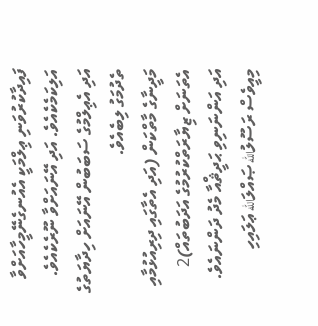ފައިދާކުރުވަނި ޢިލްމަކީ އެއުނގެނޭމީހާއަށްވާ އަލިކަމެކެއެވެ. އަދި އޭނައަށްވާ ނޫރެކެއެވެ. އަދި އެޢިލްމުގެ ސަބަބުން އޭނައަށް ހިދާޔަތުގެ ތެދުމަގު ލިބެއެވެ.
މަދީނާގެ މާތްކަން (އަދި އެތާގައި ދިރިއުޅުމާއި އެތަނަށް ޒިޔާރަތްކުރުމުގެ އަދަބުތައް)2
އަދި އަންނަނިވި ޙަދީޘްއާ މެދު ދަންނައެވެ. މިއީވެސް ރަސޫލުالله ޞައްލަالله ޢަލައިހި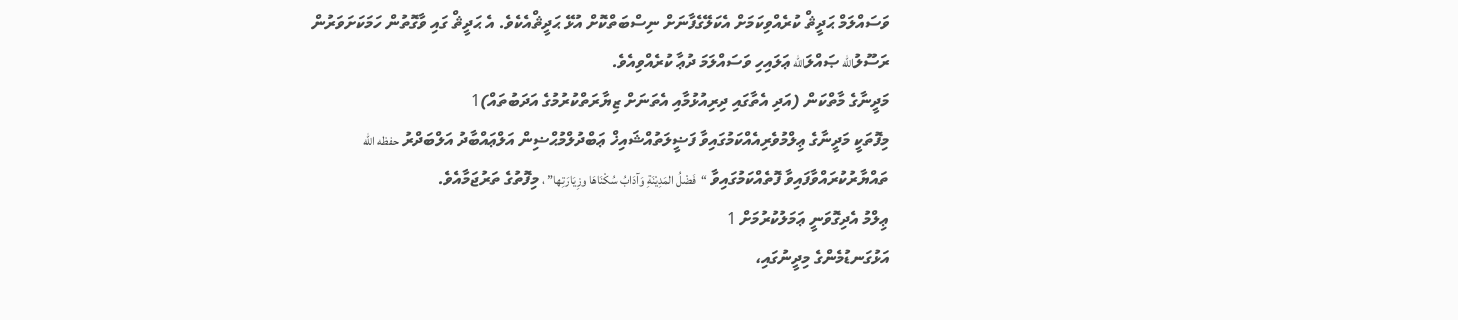ވަސައްލަމް ޙަދީޘް ކުރެއްވިކަމަށް އެކަލޭގެފާނަށް ނިސްބަތްކޮށް އުޅޭ ޙަދީޘްއެކެވެ. އެ ޙަދީޘް ގައި ވާގޮތުން ހަމަކަށަވަރުން ރަސޫލުالله ޞައްލަالله ޢަލައިހި ވަސައްލަމަ ދުޢާ ކުރެއްވިއެވެ.
މަދީނާގެ މާތްކަން (އަދި އެތާގައި ދިރިއުޅުމާއި އެތަނަށް ޒިޔާރަތްކުރުމުގެ އަދަބުތައް)1
މިފޮތަކީ މަދީނާގެ ޢިލްމުވެރިއެއްކަމުގައިވާ ފަޟީލަތުއްޝައިޚް ޢަބްދުލްމުޙްޟިން އަލްޢައްބާދު އަލްބަދްރު حفظه الله ތައްޔާރުކުރައްވާފައިވާ ފޮތެއްކަމުގައިވާ “فَضْلُ المَدِيْنَةِ وَآدَابُ سُكْنَاهَا وزِيَارَتِها” ، މިފޮތުގެ ތަރުޖަމާއެވެ.
ޢިލްމު އެދިގޮވަނީ ޢަމަލުކުރުމަށް 1
އަޅުގަނޑުމެންގެ މިދީނުގައި،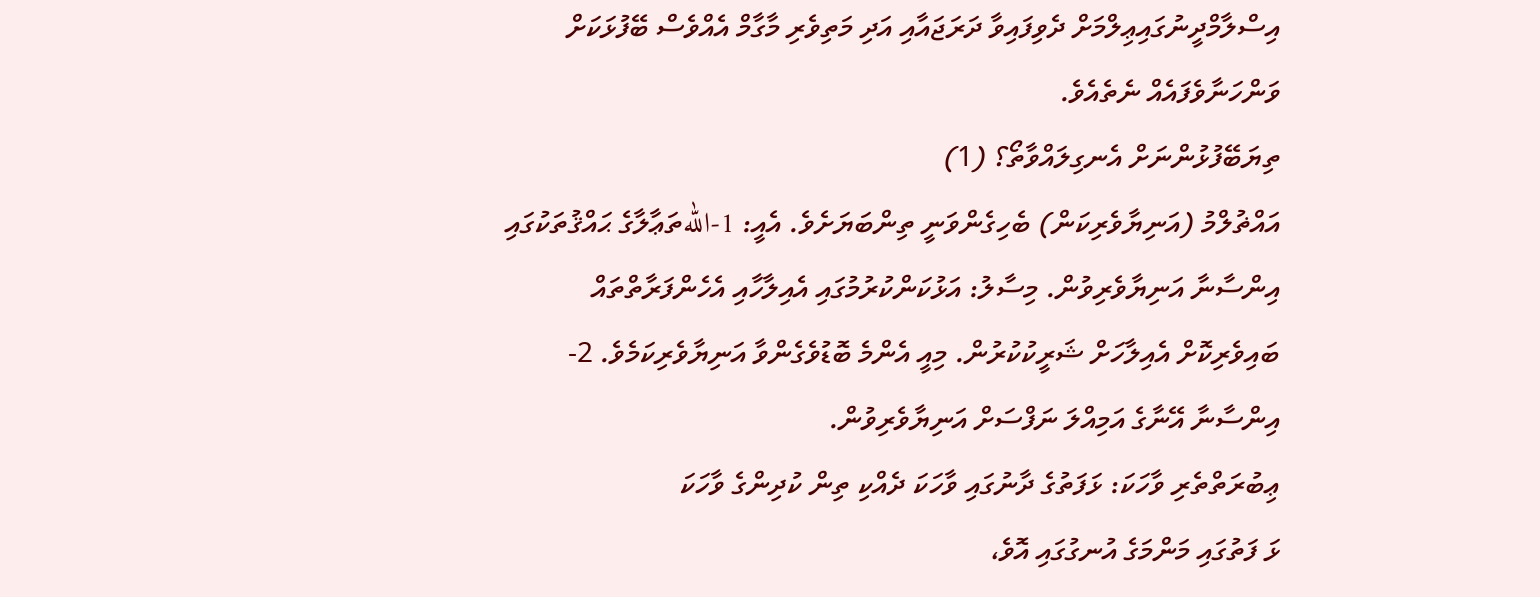އިސްލާމްދީނުގައިޢިލްމަށް ދެވިފައިވާ ދަރަޖައާއި އަދި މަތިވެރި މާގާމް އެއްވެސް ބޭފުޅަކަށް ވަންހަނާވެފައެއް ނެތެއެވެ.
ތިޔަބޭފުޅުންނަށް އެނގިލައްވާތޯ؟ (1)
އައްޡުލްމު (އަނިޔާވެރިކަން) ބެހިގެންވަނީ ތިންބަޔަށެވެ. އެއީ: 1-اللهތަޢާލާގެ ޙައްޤުތަކުގައި އިންސާނާ އަނިޔާވެރިވުން. މިސާލު: އަޅުކަންކުރުމުގައި އެއިލާހާއި އެހެންފަރާތްތައް ބައިވެރިކޮށް އެއިލާހަށް ޝަރީކުކުރުން. މިއީ އެންމެ ބޮޑުވެގެންވާ އަނިޔާވެރިކަމެވެ. 2-އިންސާނާ އޭނާގެ އަމިއްލަ ނަފްސަށް އަނިޔާވެރިވުން.
ޢިބުރަތްތެރި ވާހަކަ: ޅަފަތުގެ ދާނުގައި ވާހަކަ ދެއްކި ތިން ކުދިންގެ ވާހަކަ
ޅަ ފަތުގައި މަންމަގެ އުނގުގައި އޮވެ،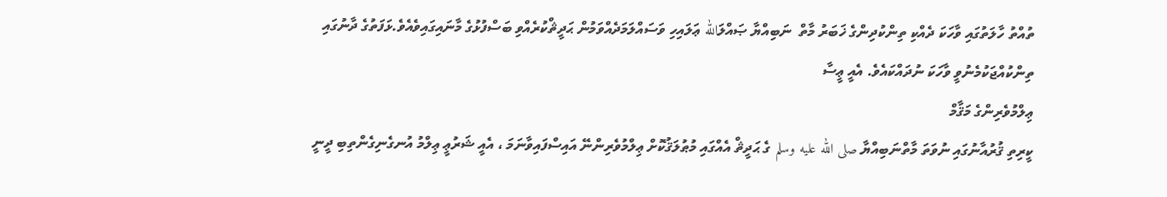ތުއްތު ހާލަތުގައި ވާހަކަ ދެއްކި ތިންކުދިންގެ ޚަބަރު މާތް  ނަބިއްޔާ ޞައްލަالله ޢަލައިހި ވަސައްލަމަދެއްވަމުން ޙަދީޘްކުރެއްވި ބަސްފުޅުގެ މާނައިގައިވެއެވެ.ޅަފަތުގެ ދާނުގައި ތިންކުއްޖަކުމެނުވީ ވާހަކަ ނުދައްކައެވެ. އެއީ ޢީސާ
ޢިލްމުވެރިންގެ މަޤާމް
ކީރިތި ޤުރުއާނުގައި ނުވަތަ މާތްނަބިއްޔާ صلى الله عليه وسلم ގެ ޙަދީޘް އެއްގައި މުޠުލަޤުކޮށް ޢިލްމުވެރިންނޭ އައިސްފައިވާނަމަ ، އެއީ ޝަރުޢީ ޢިލްމު އުނގެނިގެންތިބި ދީނީ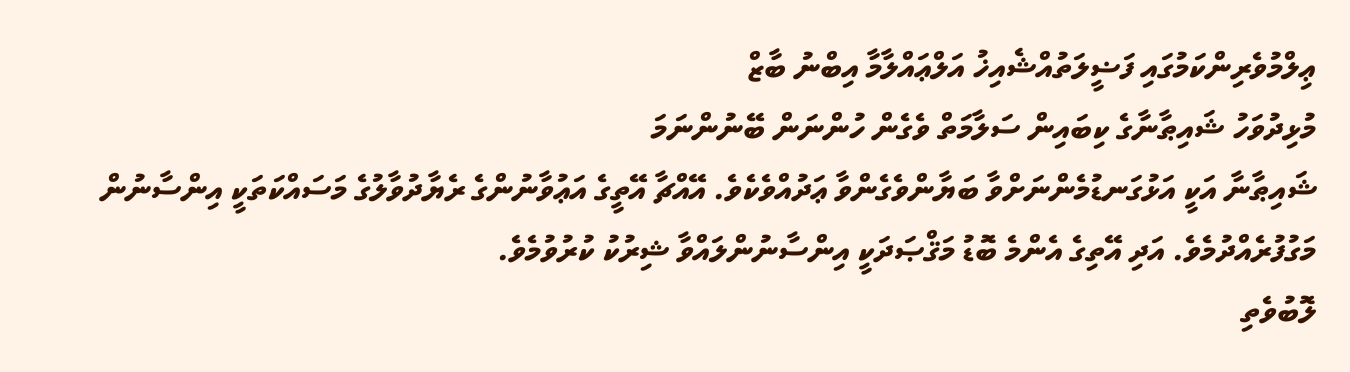ޢިލްމުވެރިންކަމުގައި ފަޟީލަތުއްޝެއިޚު އަލްޢައްލާމާ އިބްނު ބާޒް
މުޅިދުވަހު ޝައިޠާނާގެ ކިބައިން ސަލާމަތް ވެގެން ހުންނަން ބޭނުންނަމަ
ޝައިޠާނާ އަކީ އަޅުގަނޑުމެންނަށްވާ ބަޔާންވެގެންވާ ޢަދުއްވެކެވެ. އޭއްޗާ އޭތީގެ އަޢުވާނުންގެ ރެޔާދުވާލުގެ މަސައްކަތަކީ އިންސާނުން މަގުފުރެއްދުމެވެ. އަދި އޭތިގެ އެންމެ ބޮޑު މަޤްޞަދަކީ އިންސާނުންލައްވާ ޝިރުކު ކުރުވުމެވެ.
ލޮބުވެތި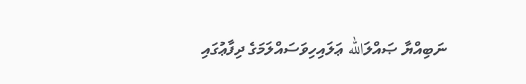ނަބިއްޔާ ޞައްލަالله ޢަލައިހިވަސައްލަމަގެ ދިފާޢުގައި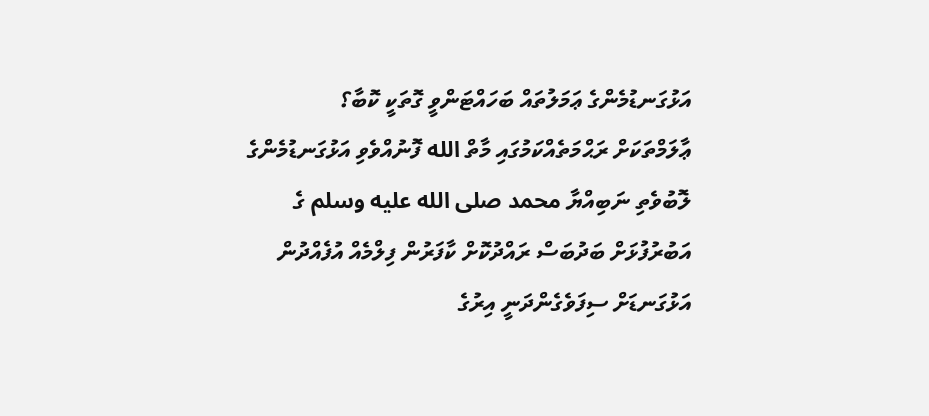އަޅުގަނޑުމެންގެ ޢަމަލުތައް ބަހައްޓަންވީ ގޮތަކީ ކޮބާ؟
ޢާލަމްތަކަށް ރަޙްމަތެއްކަމުގައި މާތް الله ފޮނުއްވެވި އަޅުގަނޑުމެންގެ ލޮބުވެތި ނަބިއްޔާ محمد صلى الله عليه وسلم ގެ އަބުރުފުޅަށް ބަދުބަސް ރައްދުކޮށް ކާފަރުން ފިލްމެއް އުފެއްދުން އަޅުގަނޑަށް ސިފަވެގެންދަނީ އިރުގެ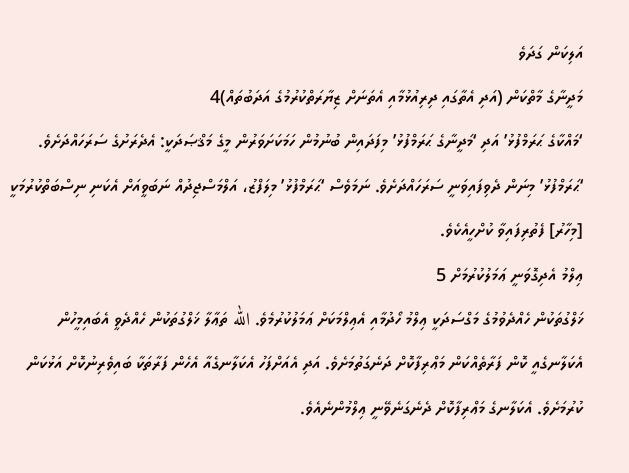އަލިކަން ގަދަވެ
މަދީނާގެ މާތްކަން (އަދި އެތާގައި ދިރިއުޅުމާއި އެތަނަށް ޒިޔާރަތްކުރުމުގެ އަދަބުތައް)4
‘މައްކާގެ ޙަރަމްފުޅު’ އަދި ‘މަދީނާގެ ޙަރަމްފުޅު’ މިފަދައިން ބުނުމުން ހަމަކަށަވަރުން މީގެ މަޤްޞަދަކީ: އެދެރަށުގެ ސަރަހައްދަށެވެ. ‘ޙަރަމްފުޅު’ މިނަން ދެވިފައިވަނީ ސަރަހައްދަށެވެ. ނަމަވެސް ‘ޙަރަމްފުޅު’ މިލަފްޒު، އަލްމަސްޖިދުއް ނަބަވީއަށް އެކަނި ނިސްބަތްކުރުމަކީ [މިހާރު] ފެތުރިފައިވާ ކުށްހީއެކެވެ.
ޢިލްމު އެދިގޮވަނީ ޢަމަލުކުރުމަށް 5
ޚަލްގުތަކުން ހެއްދެވުމުގެ މަގްސަދަކީ ޢިލްމު ހޯދުމާއި އެޢިލްމަކަށް ޢަމަލުކުރުމެވެ. الله ތަޢާލާ ޚަލްގުތަކުން ހެއްދެވީ އެބައިމީހުން އެކަލާނގެއީ ކޮން ފަރާތެއްކަން މަޢްރިފާކޮށް ދަނެގަތުމަށެވެ. އަދި އެއަށްފަހު އެކަލާނގެއާ އެހެން ފަރާތަކާ ބައިވެރިނުކޮށް އަޅުކަން ކުރުމަށެވެ. އެކަލާނގެ މަޢްރިފާކޮށް ދެނެގަނެވޭނީ ޢިލްމުންނެއެވެ.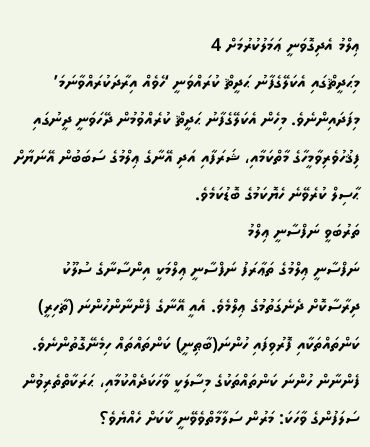ޢިލްމު އެދިގޮވަނީ ޢަމަލުކުރުމަށް 4
މިޙަދީޘްގައި އެކަލޭގެފާނު ޙަދީޘް ކުރައްވަނީ ‘ހެވެއް އިރާދަކުރައްވާނަމަ’ މިފަދައިންނެވެ. މިހެން އެކަލޭގެފާނު ޙަދީޘް ކުރެއްވުމުން ދޭހަވަނީ ދީނުގައި ފިޤުހުވެރިވާމީހާގެ މާތްކަމާއި، ޝަރަފާއި އަދި އޭނާގެ ޢިލްމުގެ ސަބަބުން އޭނަޔާށް ޙާސިލް ކުރެވޭނެ ހެޔޮކަމުގެ ބޮޑުކަމެވެ.
ތަރުބަވީ ނަފްސާނީ ޢިލްމު
ނަފްސާނީ ޢިލްމުގެ ތަޢާރަފު ނަފްސާނީ ޢިލްމަކީ އިންސާނާގެ ސުލޫކު ދިރާސާކޮށް ދެނެގަތުމުގެ ޢިލްމެވެ. އެއީ އޭނާގެ ފެންނާންހުންނަ (ޡާހިރީ) ކަންތައްތަކާއި ފޮރުވިފައި ހުންނަ(ބާޠިނީ) ކަންތައްތައް ހިމެނޭގޮތުންނެވެ. ފެންނާން ހުންނަ ކަންތައްތަކުގެ މިސާލަކީ ވާހަކަދެއްކުމާއި، ޙަރަކާތްތެރިވުން
ސަލަފުންގެ ވާހަކަ: މަރުން ސަލާމާތްވެވޭނީ ކާކަށް ހެއްޔެވެ؟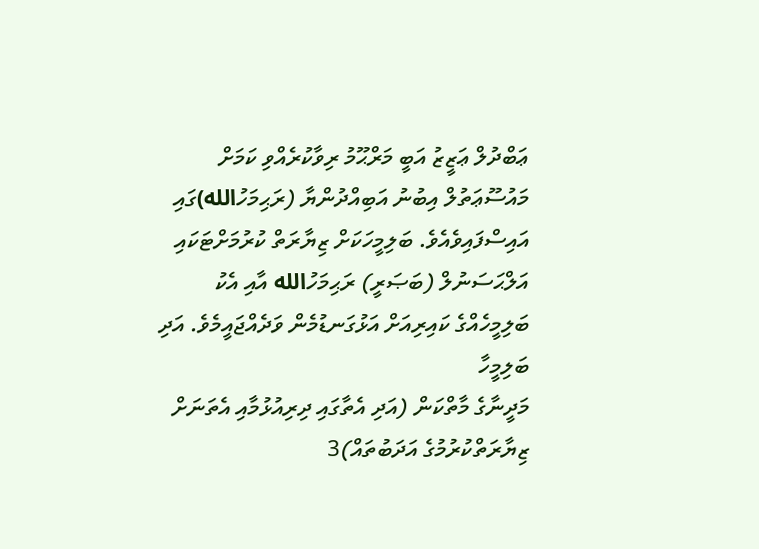ޢަބްދުލް ޢަޒީޒު އަބީ މަރްޙޫމު ރިވާކުރެއްވި ކަމަށް މައުސޫޢަތުލް އިބުނު އަބިއްދުންޔާ (ރަޙިމަހުالله)ގައި އައިސްފައިވެއެވެ. ބަލިމީހަކަށް ޒިޔާރަތް ކުރުމަށްޓަކައި އަލްޙަސަނުލް (ބަޞަރީ) ރަޙިމަހުالله އާއި އެކު ބަލިމީހެއްގެ ކައިރިއަށް އަޅުގަނޑުމެން ވަދެއްޖައީމެވެ. އަދި ބަލިމީހާ
މަދީނާގެ މާތްކަން (އަދި އެތާގައި ދިރިއުޅުމާއި އެތަނަށް ޒިޔާރަތްކުރުމުގެ އަދަބުތައް)3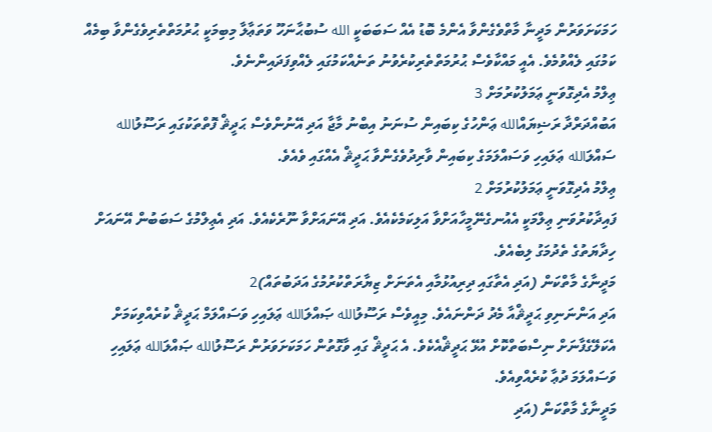ހަމަކަށަވަރުން މަދީނާ މާތްވެގެންވާ އެންމެ ބޮޑު އެއް ސަބަބަކީ الله ސުބުޙާނަހޫ ވަތަޢާލާ މިބިމަކީ ޙުރުމަތްތެރިވެގެންވާ ބިމެއް ކަމުގައި ލެއްވުމެވެ. އެއީ މައްކާވެސް ޙުރުމަތްތެރިކުރެވުނު ތަނެއްކަމުގައި ލެއްވިފަދައިންނެވެ.
ޢިލްމު އެދިގޮވަނީ ޢަމަލުކުރުމަށް 3
އަބުއްދަރްދާ ރަޟިޔައްالله ޢަންހުގެ ކިބައިން ސުނަނު އިބްނު މާޖާ އަދި އޭނުންވެސް ޙަދީޘް ފޮތްތަކުގައި ރަސޫލުالله ސައްލަالله ޢަލައިހި ވަސައްލަމަގެ ކިބައިން ވާރިދުވެގެންވާ ޙަދީޘް އެއްގައި ވެއެވެ.
ޢިލްމު އެދިގޮވަނީ ޢަމަލުކުރުމަށް 2
ފައިދާކުރުވަނި ޢިލްމަކީ އެއުނގެނޭމީހާއަށްވާ އަލިކަމެކެއެވެ. އަދި އޭނައަށްވާ ނޫރެކެއެވެ. އަދި އެޢިލްމުގެ ސަބަބުން އޭނައަށް ހިދާޔަތުގެ ތެދުމަގު ލިބެއެވެ.
މަދީނާގެ މާތްކަން (އަދި އެތާގައި ދިރިއުޅުމާއި އެތަނަށް ޒިޔާރަތްކުރުމުގެ އަދަބުތައް)2
އަދި އަންނަނިވި ޙަދީޘްއާ މެދު ދަންނައެވެ. މިއީވެސް ރަސޫލުالله ޞައްލަالله ޢަލައިހި ވަސައްލަމް ޙަދީޘް ކުރެއްވިކަމަށް އެކަލޭގެފާނަށް ނިސްބަތްކޮށް އުޅޭ ޙަދީޘްއެކެވެ. އެ ޙަދީޘް ގައި ވާގޮތުން ހަމަކަށަވަރުން ރަސޫލުالله ޞައްލަالله ޢަލައިހި ވަސައްލަމަ ދުޢާ ކުރެއްވިއެވެ.
މަދީނާގެ މާތްކަން (އަދި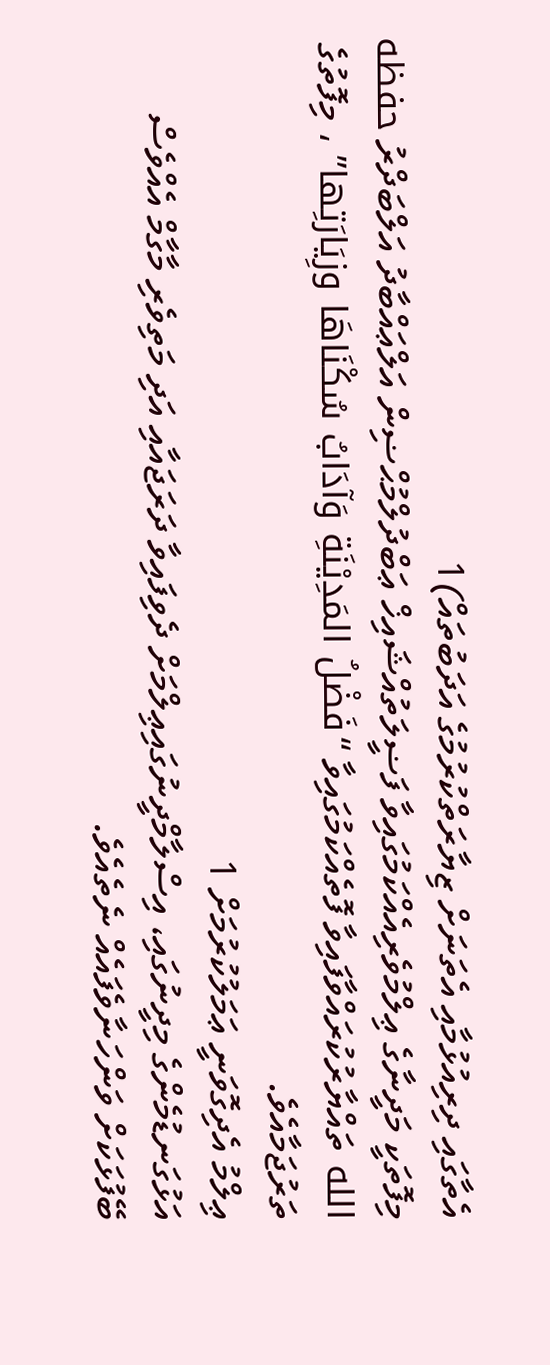އެތާގައި ދިރިއުޅުމާއި އެތަނަށް ޒިޔާރަތްކުރުމުގެ އަދަބުތައް)1
މިފޮތަކީ މަދީނާގެ ޢިލްމުވެރިއެއްކަމުގައިވާ ފަޟީލަތުއްޝައިޚް ޢަބްދުލްމުޙްޟިން އަލްޢައްބާދު އަލްބަދްރު حفظه الله ތައްޔާރުކުރައްވާފައިވާ ފޮތެއްކަމުގައިވާ “فَضْلُ المَدِيْنَةِ وَآدَابُ سُكْنَاهَا وزِيَارَتِها” ، މިފޮތުގެ ތަރުޖަމާއެވެ.
ޢިލްމު އެދިގޮވަނީ ޢަމަލުކުރުމަށް 1
އަޅުގަނޑުމެންގެ މިދީނުގައި، އިސްލާމްދީނުގައިޢިލްމަށް ދެވިފައިވާ ދަރަޖައާއި އަދި މަތިވެރި މާގާމް އެއްވެސް ބޭފުޅަކަށް ވަންހަނާވެފައެއް ނެތެއެވެ.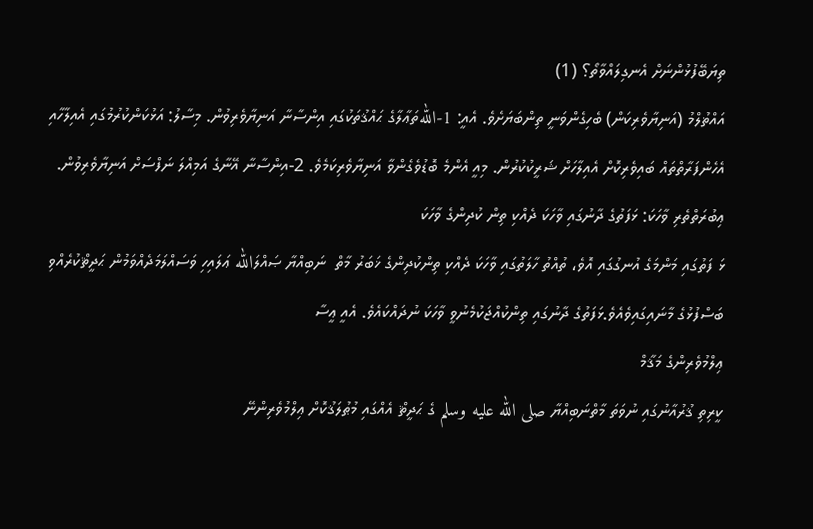ތިޔަބޭފުޅުންނަށް އެނގިލައްވާތޯ؟ (1)
އައްޡުލްމު (އަނިޔާވެރިކަން) ބެހިގެންވަނީ ތިންބަޔަށެވެ. އެއީ: 1-اللهތަޢާލާގެ ޙައްޤުތަކުގައި އިންސާނާ އަނިޔާވެރިވުން. މިސާލު: އަޅުކަންކުރުމުގައި އެއިލާހާއި އެހެންފަރާތްތައް ބައިވެރިކޮށް އެއިލާހަށް ޝަރީކުކުރުން. މިއީ އެންމެ ބޮޑުވެގެންވާ އަނިޔާވެރިކަމެވެ. 2-އިންސާނާ އޭނާގެ އަމިއްލަ ނަފްސަށް އަނިޔާވެރިވުން.
ޢިބުރަތްތެރި ވާހަކަ: ޅަފަތުގެ ދާނުގައި ވާހަކަ ދެއްކި ތިން ކުދިންގެ ވާހަކަ
ޅަ ފަތުގައި މަންމަގެ އުނގުގައި އޮވެ، ތުއްތު ހާލަތުގައި ވާހަކަ ދެއްކި ތިންކުދިންގެ ޚަބަރު މާތް  ނަބިއްޔާ ޞައްލަالله ޢަލައިހި ވަސައްލަމަދެއްވަމުން ޙަދީޘްކުރެއްވި ބަސްފުޅުގެ މާނައިގައިވެއެވެ.ޅަފަތުގެ ދާނުގައި ތިންކުއްޖަކުމެނުވީ ވާހަކަ ނުދައްކައެވެ. އެއީ ޢީސާ
ޢިލްމުވެރިންގެ މަޤާމް
ކީރިތި ޤުރުއާނުގައި ނުވަތަ މާތްނަބިއްޔާ صلى الله عليه وسلم ގެ ޙަދީޘް އެއްގައި މުޠުލަޤުކޮށް ޢިލްމުވެރިންނޭ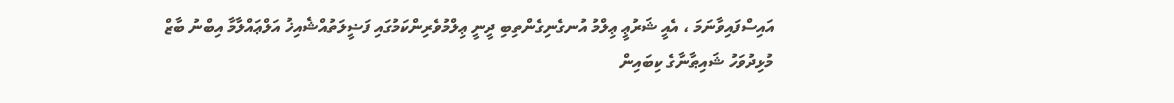އައިސްފައިވާނަމަ ، އެއީ ޝަރުޢީ ޢިލްމު އުނގެނިގެންތިބި ދީނީ ޢިލްމުވެރިންކަމުގައި ފަޟީލަތުއްޝެއިޚު އަލްޢައްލާމާ އިބްނު ބާޒް
މުޅިދުވަހު ޝައިޠާނާގެ ކިބައިން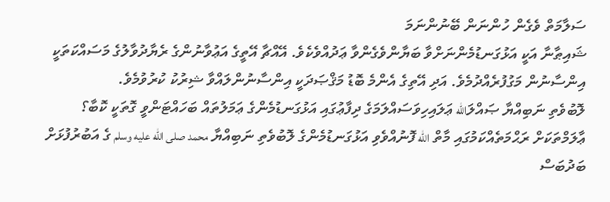ސަލާމަތް ވެގެން ހުންނަން ބޭނުންނަމަ
ޝައިޠާނާ އަކީ އަޅުގަނޑުމެންނަށްވާ ބަޔާންވެގެންވާ ޢަދުއްވެކެވެ. އޭއްޗާ އޭތީގެ އަޢުވާނުންގެ ރެޔާދުވާލުގެ މަސައްކަތަކީ އިންސާނުން މަގުފުރެއްދުމެވެ. އަދި އޭތިގެ އެންމެ ބޮޑު މަޤްޞަދަކީ އިންސާނުންލައްވާ ޝިރުކު ކުރުވުމެވެ.
ލޮބުވެތި ނަބިއްޔާ ޞައްލަالله ޢަލައިހިވަސައްލަމަގެ ދިފާޢުގައި އަޅުގަނޑުމެންގެ ޢަމަލުތައް ބަހައްޓަންވީ ގޮތަކީ ކޮބާ؟
ޢާލަމްތަކަށް ރަޙްމަތެއްކަމުގައި މާތް الله ފޮނުއްވެވި އަޅުގަނޑުމެންގެ ލޮބުވެތި ނަބިއްޔާ محمد صلى الله عليه وسلم ގެ އަބުރުފުޅަށް ބަދުބަސް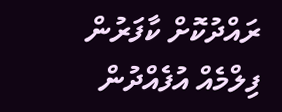ރައްދުކޮށް ކާފަރުން ފިލްމެއް އުފެއްދުން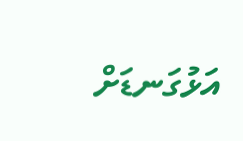އަޅުގަނޑަށް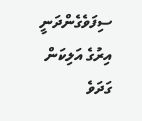ސިފަވެގެންދަނީ އިރުގެ އަލިކަން ގަދަވެ